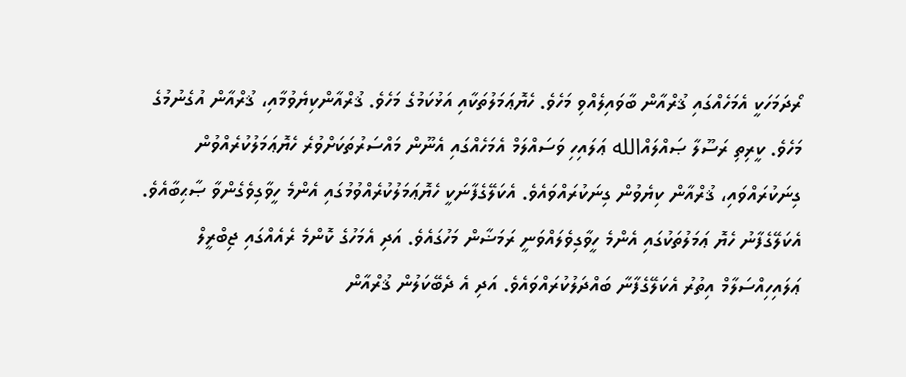ރޯދަމަހަކީ އެމަހެއްގައި ޤުރްއާން ބާވައިލެއްވި މަހެވެ. ހެޔޮޢަމަލުތަކާއި އަޅުކަމުގެ މަހެވެ. ޤުރްއާންކިޔެވުމާއި، ޤުރްއާން އުގެނުމުގެ މަހެވެ. ކީރިތި ރަސޫލާ ޞައްލައްالله ޢަލައިހި ވަސައްލަމް އެމަހެއްގައި އެނޫން މައްސަރުތަކަށްވުރެ ހެޔޮޢަމަލުކުރެއްވުން ގިނަކުރައްވައި، ޤުރްއާން ކިޔެވުން ގިނަކުރައްވައެވެ. އެކަލޭގެފާނަކީ ހެޔޮޢަމަލުކުރެއްވުމުގައި އެންމެ ހީވާގިވެގެންވާ ޞާޙިބާއެވެ. އެކަލޭގެފާނު ހެޔޮ ޢަމަލުތަކުގައި އެންމެ ހީވާގިވެލައްވަނީ ރަމަޟާން މަހުގައެވެ. އަދި އެމަހުގެ ކޮންމެ ރެއެއްގައި ޖިބްރީލް ޢަލައިހިއްސަލާމް އިތުރު އެކަލޭގެފާނާ ބައްދަލުކުރައްވައެވެ. އަދި އެ ދެބޭކަލުން ޤުރްއާން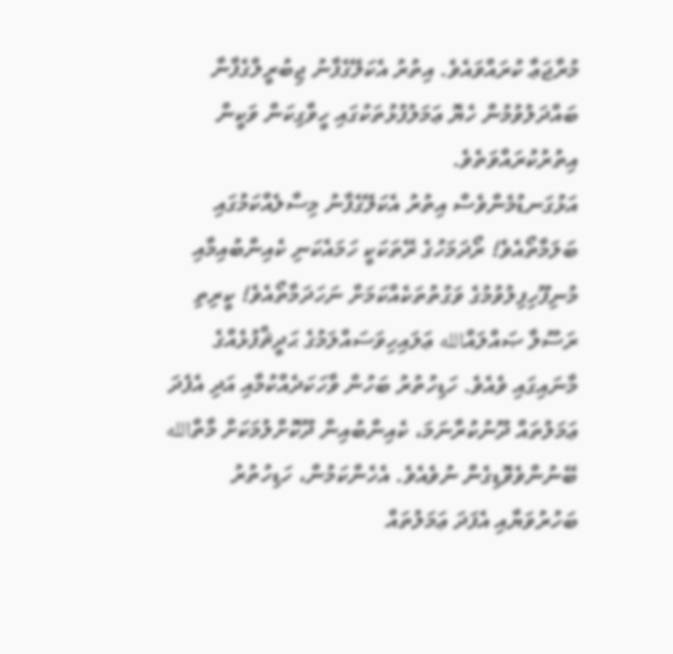މުރާޖަޢާ ކުރައްވައެވެ. އިތުރު އެކަލޭގެފާނު ޖިބުރީލްގެފާނާ ބައްދަލުވުމުން ހެޔޮ ޢަމަލުފުޅުތަކުގައި ހީވާގިކަން ވަކީން އިތުރުކުރައްވަތެވެ.
އަޅުގަނޑުމެންވެސް އިތުރު އެކަލޭގެފާނު މިސާލެއްކަމުގައި ބަލަމާތޯއެވެ! ރޯދަމަހުގެ ރޭތަކަކީ ހަމައެކަނި ކެއިންބުއިމާއި މުނިފޫހިފިލުވުމުގެ ވަގުތުތަކެއްކަމަށް ނަހަދަމާތޯއެވެ! ކީރިތި ރަސޫލާ ޞައްލައްالله ޢަލައިހިވަސައްލަމުގެ ޙަދީޘްފުޅެއްގެ މާނައިގައި ވެއެވެ. ހަޑިހުތުރު ބަހުން ވާހަކަދެއްކުމާއި އަދި އެފެދަ ޢަމަލުތައް ދޫނުކުރާނަމަ، ކެއިންބުއިން ދޫކޮށްލުމަކަށް މާތްالله ބޭނުންވެވޮޑިގެން ނުވެއެވެ. އެހެންކަމުން، ހަޑިހުތުރު ބަހުރުވަޔާއި އެފަދަ ޢަމަލުތައް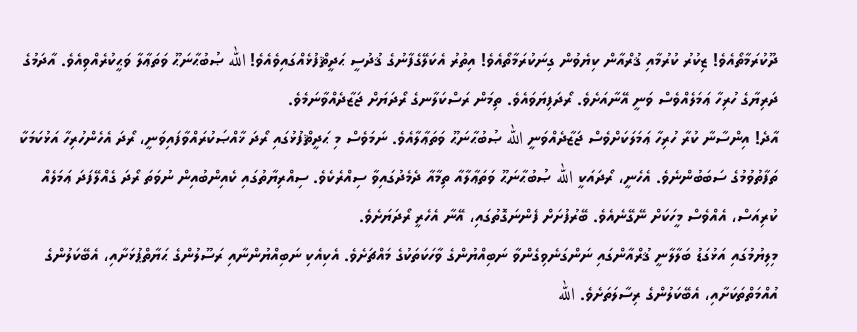ދޫކުރަމާތޯއެވެ! ޒިކުރު ކުރުމާއި ޤުރްއާން ކިޔެވުން ގިނަކުރަމާތޯއެވެ! އިތުރު އެކަލޭގެފާނުގެ ޤުދުސީ ޙަދީޘްފުޅެއްގައިވެއެވެ! الله ޞުބުޙާނަޙޫ ވަތަޢާލާ ވަޙީކުރެއްވިއެވެ. އާދަމުގެ ދަރިޔާގެ ހުރިހާ ޢަމަލެއްވެސް ވަނީ އޭނާއަށެވެ. ރޯދަފިޔަވައެވެ. ތިމަން ރަސްކަލާނގެ ރޯދަޔަށް ޖަޒާދެއްވާނަމެވެ.
އާދެ! އިންސާނާ ކުރާ ހުރިހާ ޢަމަލަކަށްވެސް ޖަޒާދެއްވަނީ الله ޞުބުޙާނަޙޫ ވަތަޢާލާއެވެ. ނަމަވެސް މި ޙަދީޘްފުޅުގައި ރޯދަ ޚާއްޞަކުރައްވާފައިވަނީ، ރޯދަ އެހެންހުރިހާ އަޅުކަމަކާ ތަފާތުވުމުގެ ސަބަބުންނެވެ. އެހެނީ، ރޯދައަކީ الله ޞުބުޙާނަޙޫ ވަތަޢާލާއާ ތިމާއާ ދެމެދުގައިވާ ސިއްރެކެވެ. ސިއްރިޔާތުގައި ކެއިންބުއިން ނުވަތަ ރޯދަ ގެއްލޭފަދަ ޢަމަލެއް ކުރިއަސް، އެއްވެސް މީހަކަށް ނޭގޭނެއެވެ. ބޭރުފުށަށް ފެންނަގޮތުގައި، އޭނާ އެހެރީ ރޯދަޔަށެވެ.
މިލިޔުމުގައި އަޅުގަޑު ބަލާލާނީ ޤުރްއާންގައި ނަންގަނެވިގެންވާ ނަބިއްޔުންގެ ވާހަކަތަކުގެ މައްޗަށެވެ. އެކިއެކި ނަބިއްޔުންނާއި ރަސޫލުންގެ ޙަޔާތްޕުޅަށާއި، އެބޭކަލުންގެ އުއްމަތްތަކަށާއި، އެބޭކަލުންގެ ރިސާލަތަށެވެ. الله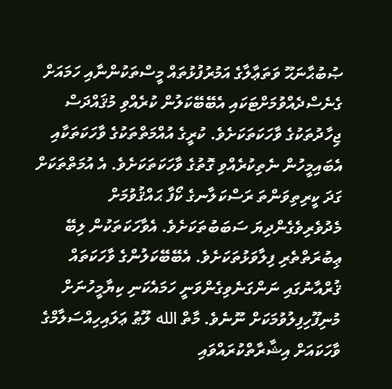ޞުބުޙާނަޙޫ ވަތަޢާލާގެ އަމުރުފުޅުތައް މީސްތަކުންނާއި ހަމައަށް ގެނެސްދެއްވުމަށްޓަކައި އެބޭބޭކަލުން ކުރެއްވި މުޤައްދަސް ޖިހާދުތަކުގެ ވާހަކަތަކަށެވެ. ކުރީގެ އުއްމަތްތަކުގެ ވާހަކަތަކާއި އެބައިމީހުން ނެތިކުރެއްވި ގޮތުގެ ވާހަކަތަކަށެވެ. އެ އުމަތްތަކަށް ގަދަ ކީރިތިވަންތަ ރަސްކަލާނގެ ކޯފާ ޙައްޤުވުމަށް މެދުވެރިވެގެންދިޔަ ސަބަބުތަކަށެވެ. އެވާހަކަތަކުން ލިބޭ ޢިބުރަތްތެރި ފިލާވަޅުތަކަށެވެ. އެބޭބޭކަލުންގެ ވާހަކަތައް ޤުރްއާނުގައި ނަންގަނެވިގެންވަނީ ހަމައެކަނި ކިޔާމީހުނަށް މުނިފޫހިފިލުވުމަކަށް ނޫނެވެ. މާތް الله ލޫޠު ޢަލައިހިއްސަލާމްގެ ވާހަކައަށް އިޝާރާތްކުރައްވައި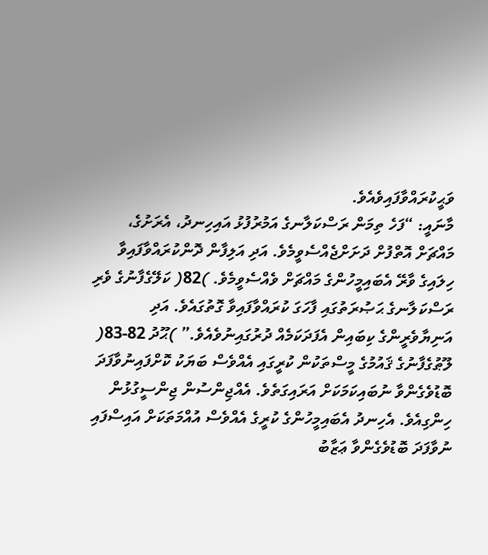ވަޙީކުރައްވާފައިވެއެވެ.
މާނައީ: “ފަހެ ތިމަން ރަސްކަލާނގެ އަމުރުފުޅު އައިހިނދު، އެރަށުގެ، މައްޗަށް އޮތްފުށް ދަށަށްޖެއްސެވީމެވެ. އަދި އަލިފާން ދޮންކުރައްވާފައިވާ ހިލައިގެ ވާރޭ އެބައިމީހުންގެ މައްޗަށް ވެއްސެވީމެވެ. )82( ކަލޭގެފާނުގެ ވެރި ރަސްކަލާނގެ ޙަޞުރަތުގައި ފާހަގަ ކުރައްވާފައިވާ ގޮތުގައެވެ. އަދި އަނިޔާވެރީންގެ ކިބައިން އެފަދަކަމެއް ދުރުގައިނުވެއެވެ.” )ޙޫދު 82-83(
ލޫޠުގެފާނުގެ ޤައުމުގެ މީސްތަކުން ކުރީގައި އެއްވެސް ބަޔަކު ކޮށްފައިނުވާފަދަ ބޮޑުވެގެންވާ ނުބައިކަމަކަށް އަރައިގަތެވެ. އެއްޖިންސުން ޖިންސީގުޅުން ހިންގިއެވެ. އެހިނދު އެބައިމީހުންގެ ކުރީގެ އެއްވެސް އުއްމަތަކަށް އައިސްފައި ނުވާފަދަ ބޮޑުވެގެންވާ ޢަޒާބު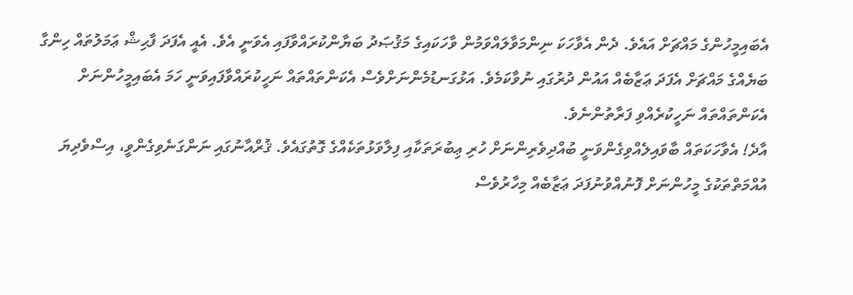އެބައިމީހުންގެ މައްޗަށް އައެވެ. ދެން އެވާހަކަ ނިންމަވާލައްވަމުން ވާހަކައިގެ މަޤުޞަދު ބަޔާންކުރައްވާފައި އެވަނީ އެވެ. އެއީ އެފަދަ ފާޙިޝް ޢަމަލުތައް ހިންގާ ބަޔެއްގެ މައްޗަށް އެފަދަ ޢަޒާބެއް އައުން ދުރުގައި ނުވާކަމެވެ. އަޅުގަނޑުމެންނަށްވެސް އެކަންތައްތައް ނަހީކުރައްވާފައިވަނީ ހަމަ އެބައިމީހުންނަށް އެކަންތައްތައް ނަހީކުރެއްވި ފަރާތުންނެވެ.
އާދެ! އެވާހަކަތައް ބާވައިލެއްވިގެންވަނީ ބުއްދިވެރިންނަށް ހުރި ޢިބުރަތަކާއި ފިލާވަޅުތަކެއްގެ ގޮތުގައެވެ. ޤުރްއާނުގައި ނަންގަނެވިގެންވީ، އިސްވެދިޔަ އުއްމަތްތަކުގެ މީހުންނަށް ފޮނުއްވުނުފަދަ ޢަޒާބެއް މިހާރުވެސް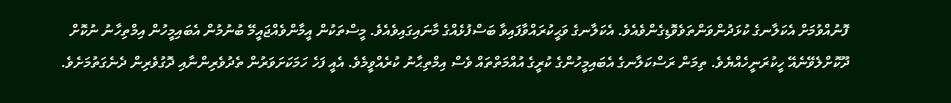ފޮނުއްވުމަށް އެކަލާނގެ ކުޅަދުންވަންތަވެވޮޑިގެންވެއެވެ. އެކަލާނގެ ވަޙީކުރައްވާފައިވާ ބަސްފުޅެއްގެ މާނައިގައިވެއެވެ. މީސްތަކުން އީމާންވެއްޖައީމޭ ބުނުމުން އެބައިމީހުން އިމްތިހާނު ނުކޮށް ދޫކޮށްލެވޭނެއޭ ހީކުރަނީހެއްޔެވެ. ތިމަން ރަސްކަލާނގެ އެބައިމީހުންގެ ކުރީގެ އުއްމަތްތައް ވެސް އިމްތިޙާނު ކުރެއްވީމެވެ. އެއީ ފަހެ ހަމަކަށަވަރުން ތެދުވެރިންނާއި ދޮގުވެރިން ދެނެގަތުމަށެވެ.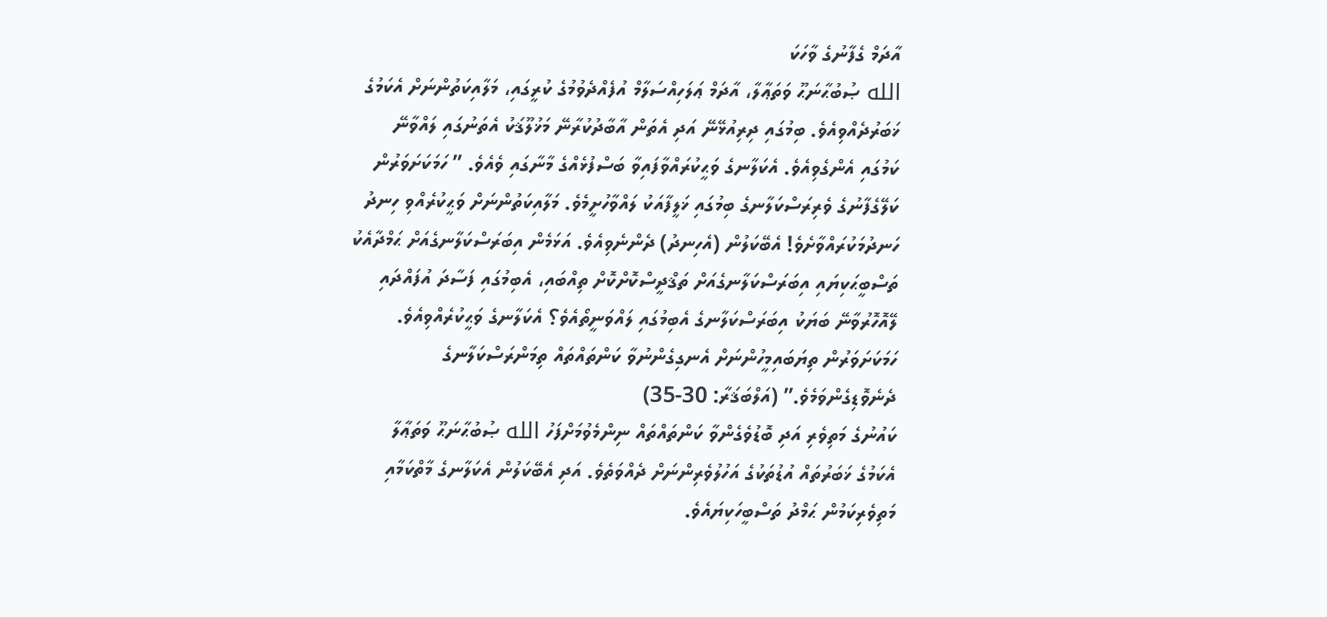އާދަމް ގެފާނުގެ ވާހަކަ
الله ޞުބުޙާނަޙޫ ވަތަޢާލާ، އާދަމް ޢަލަހިއްސަލާމް އުފެއްދެވުމުގެ ކުރީގައި، މަލާއިކަތުންނަށް އެކަމުގެ ޚަބަރުދެއްވިއެވެ. ބިމުގައި ދިރިއުޅޭނޭ އަދި އެތަން އާބާދުކުރާނޭ މަޚުލޫޤަކު އެތަނުގައި ލައްވާނޭ ކަމުގައި އެންގެވިއެވެ. އެކަލާނގެ ވަޙީކުރައްވާފައިވާ ބަސްފުޅެއްގެ މާނާގައި ވެއެވެ. ” ހަމަކަށަވަރުން ކަލޭގެފާނުގެ ވެރިރަސްކަލާނގެ ބިމުގައި ޚަލީފާއަކު ލައްވާހުށީމެވެ. މަލާއިކަތުންނަށް ވަޙީކުރެއްވި ހިނދު ހަނދުމަކުރައްވާށެވެ! އެބޭކަލުން (އެހިނދު) ދެންނެވިއެވެ. އަޅަމެން އިބަރަސްކަލާނގެއަށް ޙަމްދާއެކު ތަސްބީޙަކިޔައި އިބަރަސްކަލާނގެއަށް ތަޤްދީސްކޮށްކޮށް ތިއްބައި، އެބިމުގައި ފަސާދަ އުފައްދައި ލޭއޮހޮރުވާނޭ ބަޔަކު އިބަރަސްކަލާނގެ އެބިމުގައި ލައްވަނީތޯއެވެ؟ އެކަލާނގެ ވަޙީކުރެއްވިއެވެ. ހަމަކަށަވަރުން ތިޔަބައިމީހުންނަށް އެނގިގެންނުވާ ކަންތައްތައް ތިމަންރަސްކަލާނގެ ދެނެވޮޑިގެންވަމެވެ.” (އަލްބަޤަރާ: 30-35)
ކައުނުގެ މަތިވެރި އަދި ބޮޑުވެގެންވާ ކަންތައްތައް ނިންމެވުމަށްފަހު الله ޞުބުޙާނަޙޫ ވަތަޢާލާ އެކަމުގެ ޚަބަރުތައް އުޑުތަކުގެ އަހުލުވެރިންނަށް ދެއްވަތެވެ. އަދި އެބޭކަލުން އެކަލާނގެ މާތްކަމާއި މަތިވެރިކަމުން ޙަމްދު ތަސްބީހަކިޔައެވެ.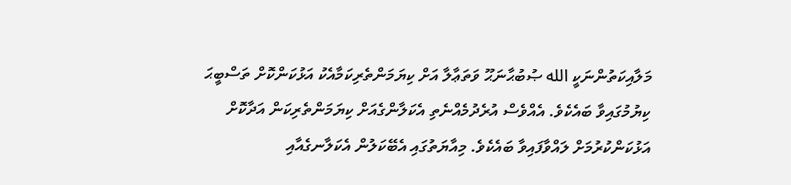މަލާއިކަތުންނަކީ الله ޞުބުޙާނަޙޫ ވަތަޢާލާ އަށް ކިޔަމަންތެރިކަމާއެކު އަޅުކަންކޮށް ތަސްބީޙަ ކިޔުމުގައިވާ ބައެކެވެ. އެއްވެސް އުރެދުމެއްނެތި އެކަލާންގެއަށް ކިޔަމަންތެރިކަން އަދާކޮށް އަޅުކަންކުރުމަށް ލައްވާފައިވާ ބައެކެވެ. މިއާޔަތުގައި އެބޭކަލުން އެކަލާނގެއާއި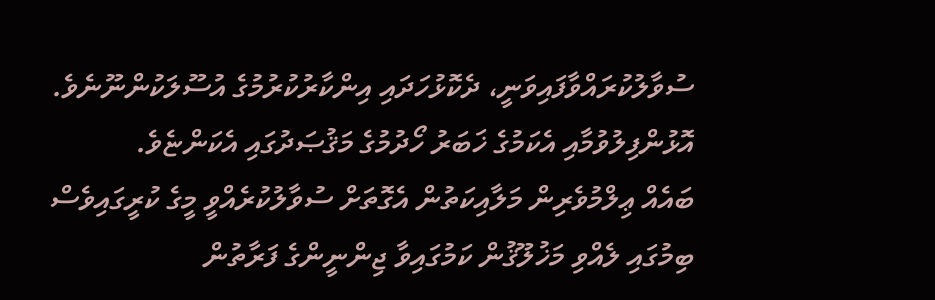ސުވާލުކުރައްވާފައިވަނީ، ދެކޮޅުހަދައި އިންކާރުކުރުމުގެ އުސޫލަކުންނޫނެވެ. އޮޅުންފިލުވުމާއި އެކަމުގެ ޚަބަރު ހޯދުމުގެ މަޤުޞަދުގައި އެކަންޏެވެ.
ބައެއް ޢިލްމުވެރިން މަލާއިކަތުން އެގޮތަށް ސުވާލުކުރެއްވީ މީގެ ކުރީގައިވެސް ބިމުގައި ލެއްވި މަޚުލޫޤުން ކަމުގައިވާ ޖިންނީންގެ ފަރާތުން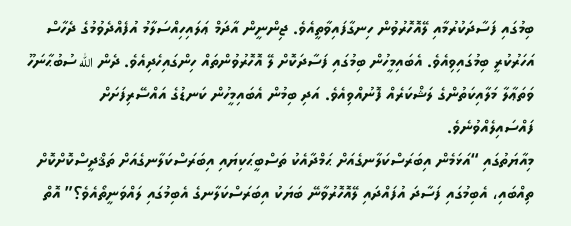ބިމުގައި ފަސާދަކުރުމާއި ލޭއޮހޮރުވުން ހިނގާފައިވާތީއެވެ. ޖިންނީން އާދަމް ޢަލައިހިއްސަލާމު އުފެއްދެވުމުގެ ދެހާސް އަހަރުކުރީ ބިމުގައިވިއެވެ. އެބައިމީހުން ބިމުގައި ފަސާދަކޮށް ލޭ އޮހޮރުވުންތައް ހިންގައިހެދިއެވެ. ދެން الله ސުބުޙާނަހޫ ވަތަޢާލާ މަލާއިކަތުންގެ ލަޝްކަރެއް ފޮނުއްވިއެވެ. އަދި ބިމުން އެބައިމީހުން ކަނޑުގެ އައްސޭރިފަށަށް ފައްސައިލެއްވުނެވެ.
މިއާޔަތުގައި “އަޅަމެން އިބަރަސްކަލާނގެއަށް ޙަމްދާއެކު ތަސްބީޙަކިޔައި އިބަރަސްކަލާނގެއަށް ތަޤްދީސްކޮށްކޮށް ތިއްބައި، އެބިމުގައި ފަސާދަ އުފައްދައި ލޭއޮހޮރުވާނޭ ބަޔަކު އިބަރަސްކަލާނގެ އެބިމުގައި ލައްވަނީތޯއެވެ؟” އޮތް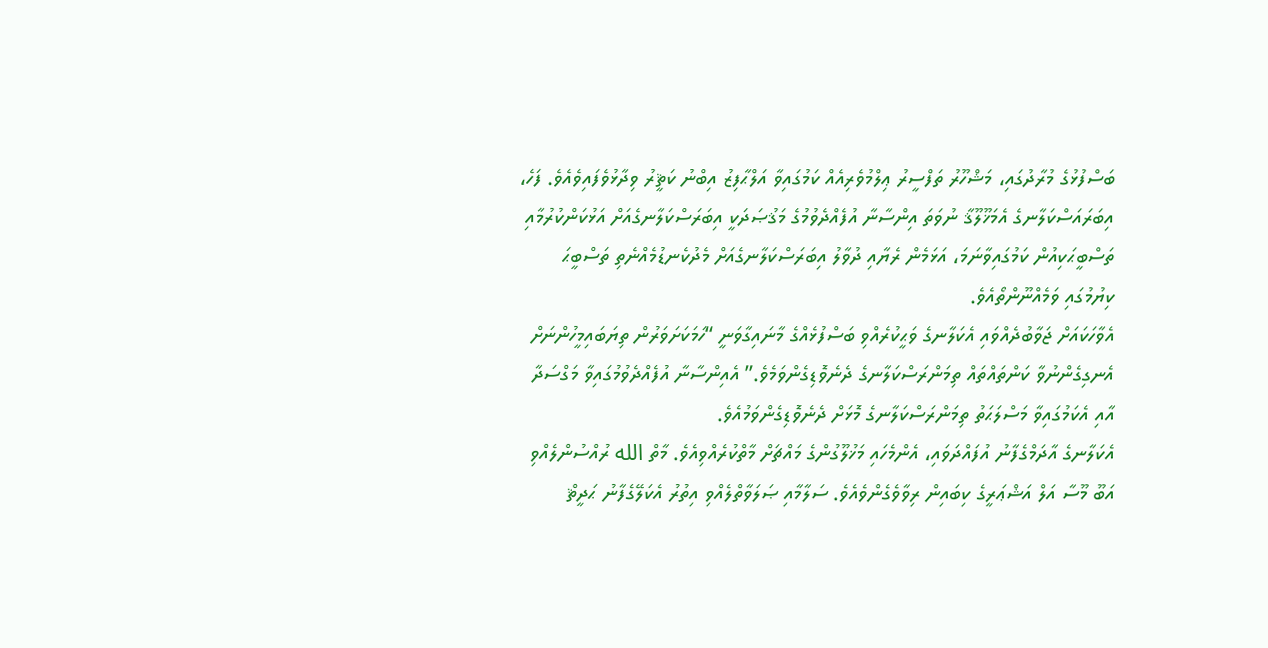ބަސްފުޅުގެ މުރާދުގައި، މަޝްހޫރު ތަފްސީރު ޢިލްމުވެރިއެއް ކަމުގައިވާ އަލްޙާފިޒު އިބްނު ކަޘީރު ވިދާޅުވެފައިވެއެވެ. ފަހެ، އިބަރައަސްކަލާނގެ އެމަޚޫލޫޤާ ނުވަތަ އިންސާނާ އުފެއްދެވުމުގެ މަޤުޞަދަކީ އިބަރަސްކަލާނގެއަށް އަޅުކަންކުރުމާއި ތަސްބީޙަކިއުން ކަމުގައިވާނަމަ، އަޅަމެން ރެޔާއި ދުވާލު އިބަރަސްކަލާނގެއަށް މެދުކެނޑުމެއްނެތި ތަސްބީޙަ ކިޔުމުގައި ވަމެއްނޫންތޯއެވެ.
އެވާހަކައަށް ޖަވާބުދެއްވައި އެކަލާނގެ ވަޙީކުރެއްވި ބަސްފުޅެއްގެ މާނައިގާވަނީ “ހަމަކަށަވަރުން ތިޔަބައިމީހުންނަށް އެނގިގެންނުވާ ކަންތައްތައް ތިމަންރަސްކަލާނގެ ދެނެވޮޑިގެންވަމެވެ.” އެއިންސާނާ އުފެއްދެވުމުގައިވާ މަގްސަދާ އާއި އެކަމުގައިވާ މަސްލަޙަތު ތިމަންރަސްކަލާނގެ މޮޅަށް ދެނެވޮޑިގެންވަމުއެވެ.
އެކަލާނގެ އާދަމްގެފާނު އުފައްދަވައި، އެންމެހައި މަޚުލޫގުންގެ މައްޗަށް މާތްކުރެއްވިއެވެ. މާތް الله ރުއްސުންލެއްވި އަބޫ މޫސާ އަލް އަޝްޢަރީގެ ކިބައިން ރިވާވެގެންވެއެވެ. ސަލާމާއި ޞަލަވާތްލެއްވި އިތުރު އެކަލޭގެފާނު ޙަދީޘް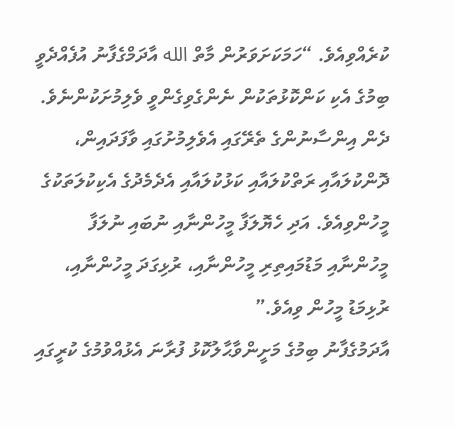ކުރެއްވިއެވެ. “ހަމަކަށަވަރުން މާތް الله އާދަމްގެފާނު އުފެއްދެވީ ބިމުގެ އެކި ކަންކޮޅުތަކުން ނެންގެވިގެންވީ ވެލިމުށަކުންނެވެ. ދެން އިންސާނުންގެ ތެރޭގައި އެވެލިމުށުގައި ވާފަދައިން، ދޮންކުލައާއި ރަތްކުލައާއި ކަޅުކުލައާއި އެދެމެދުގެ އެކިކުލަތަކުގެ މީހުންވިއެވެ. އަދި ހެޔޮލަފާ މީހުންނާއި ނުބައި ނުލަފާ މީހުންނާއި މަޑުމައިތިރި މީހުންނާއި، ރުޅިގަދަ މީހުންނާއި، ރުޅިމަޑު މީހުން ވިއެވެ.”
އާދަމުގެފާނު ބިމުގެ މަށީންވާޙާލުކޮޅު ފުރާނަ އެޅުއްވުމުގެ ކުރީގައި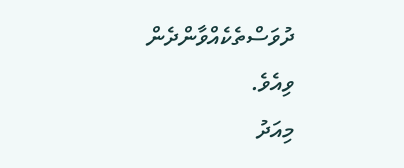ދުވަސްތެކެއްވާންދެން ވިއެވެ.
މިއަދު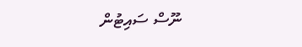ނޫސް ސައިޓުން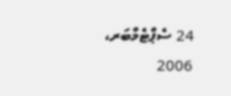24 ސެޕްޓެމްބަރ، 2006